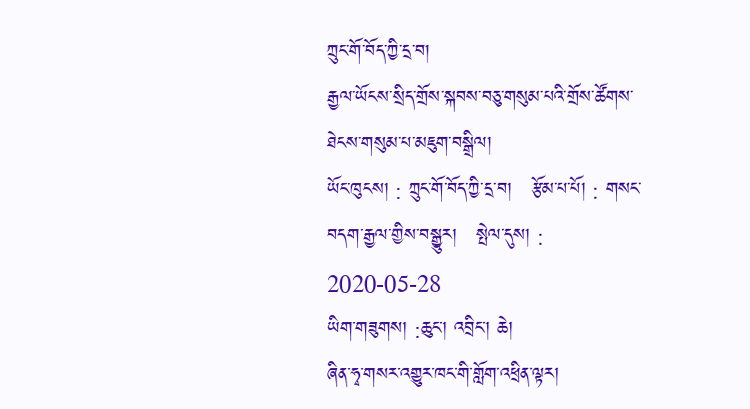ཀྲུང་གོ་བོད་ཀྱི་དྲ་བ།
རྒྱལ་ཡོངས་སྲིད་གྲོས་སྐབས་བཅུ་གསུམ་པའི་གྲོས་ཚོགས་ཐེངས་གསུམ་པ་མཇུག་བསྒྲིལ།
ཡོང་ཁུངས། : ཀྲུང་གོ་བོད་ཀྱི་དྲ་བ།   རྩོམ་པ་པོ། : གསང་བདག་རྒྱལ་གྱིས་བསྒྱུར།   སྤེལ་དུས། : 2020-05-28
ཡིག་གཟུགས། :ཆུང་། འབྲིང་། ཆེ།
ཞིན་ཧྭ་གསར་འགྱུར་ཁང་གི་གློག་འཕྲིན་ལྟར།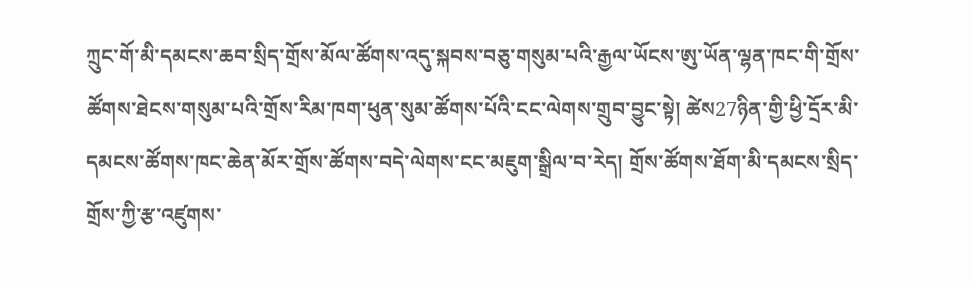ཀྲུང་གོ་མི་དམངས་ཆབ་སྲིད་གྲོས་མོལ་ཚོགས་འདུ་སྐབས་བཅུ་གསུམ་པའི་རྒྱལ་ཡོངས་ཨུ་ཡོན་ལྷན་ཁང་གི་གྲོས་ཚོགས་ཐེངས་གསུམ་པའི་གྲོས་རིམ་ཁག་ཕུན་སུམ་ཚོགས་པོའི་ངང་ལེགས་གྲུབ་བྱུང་སྟེ། ཚེས27ཉིན་གྱི་ཕྱི་དྲོར་མི་དམངས་ཚོགས་ཁང་ཆེན་མོར་གྲོས་ཚོགས་བདེ་ལེགས་ངང་མཇུག་སྒྲིལ་བ་རེད། གྲོས་ཚོགས་ཐོག་མི་དམངས་སྲིད་གྲོས་ཀྱི་རྩ་འཛུགས་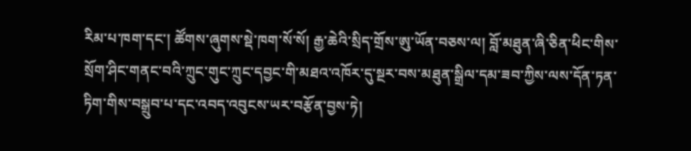རིམ་པ་ཁག་དང་། ཚོགས་ཞུགས་སྡེ་ཁག་སོ་སོ། རྒྱ་ཆེའི་སྲིད་གྲོས་ཨུ་ཡོན་བཅས་ལ། བློ་མཐུན་ཞི་ཅིན་ཕིང་གིས་སྲོག་ཤིང་གནང་བའི་ཀྲུང་གུང་ཀྲུང་དབྱང་གི་མཐའ་འཁོར་དུ་སྔར་བས་མཐུན་སྒྲིལ་དམ་ཟབ་ཀྱིས་ལས་དོན་ཏན་ཏིག་གིས་བསྒྲུབ་པ་དང་འབད་འབུངས་ཡར་བརྩོན་བྱས་ཏེ།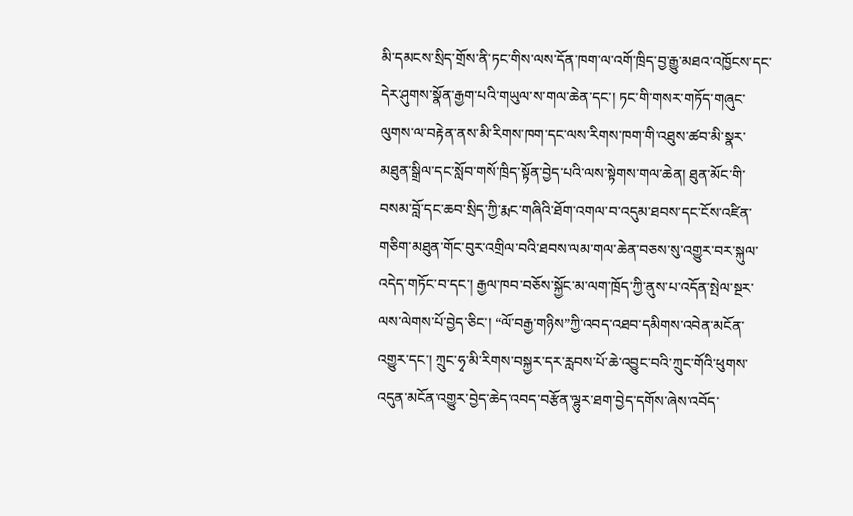མི་དམངས་སྲིད་གྲོས་ནི་ཏང་གིས་ལས་དོན་ཁག་ལ་འགོ་ཁྲིད་བྱ་རྒྱུ་མཐའ་འཁྱོངས་དང་དེར་ཤུགས་སྣོན་རྒྱག་པའི་གཡུལ་ས་གལ་ཆེན་དང་། ཏང་གི་གསར་གཏོད་གཞུང་ལུགས་ལ་བརྟེན་ནས་མི་རིགས་ཁག་དང་ལས་རིགས་ཁག་གི་འཐུས་ཚབ་མི་སྣར་མཐུན་སྒྲིལ་དང་སློབ་གསོ་ཁྲིད་སྟོན་བྱེད་པའི་ལས་སྟེགས་གལ་ཆེན། ཐུན་མོང་གི་བསམ་བློ་དང་ཆབ་སྲིད་ཀྱི་རྨང་གཞིའི་ཐོག་འགལ་བ་འདུམ་ཐབས་དང་ངོས་འཛིན་གཅིག་མཐུན་གོང་བུར་འགྲིལ་བའི་ཐབས་ལམ་གལ་ཆེན་བཅས་སུ་འགྱུར་བར་སྐུལ་འདེད་གཏོང་བ་དང་། རྒྱལ་ཁབ་བཅོས་སྐྱོང་མ་ལག་ཁྲོད་ཀྱི་ནུས་པ་འདོན་སྤེལ་སྔར་ལས་ལེགས་པོ་བྱེད་ཅིང་། “ལོ་བརྒྱ་གཉིས”ཀྱི་འབད་འཐབ་དམིགས་འབེན་མངོན་འགྱུར་དང་། ཀྲུང་ཧྭ་མི་རིགས་བསྐྱར་དར་རླབས་པོ་ཆེ་འབྱུང་བའི་ཀྲུང་གོའི་ཕུགས་འདུན་མངོན་འགྱུར་བྱེད་ཆེད་འབད་བརྩོན་ལྷུར་ཐག་བྱེད་དགོས་ཞེས་འབོད་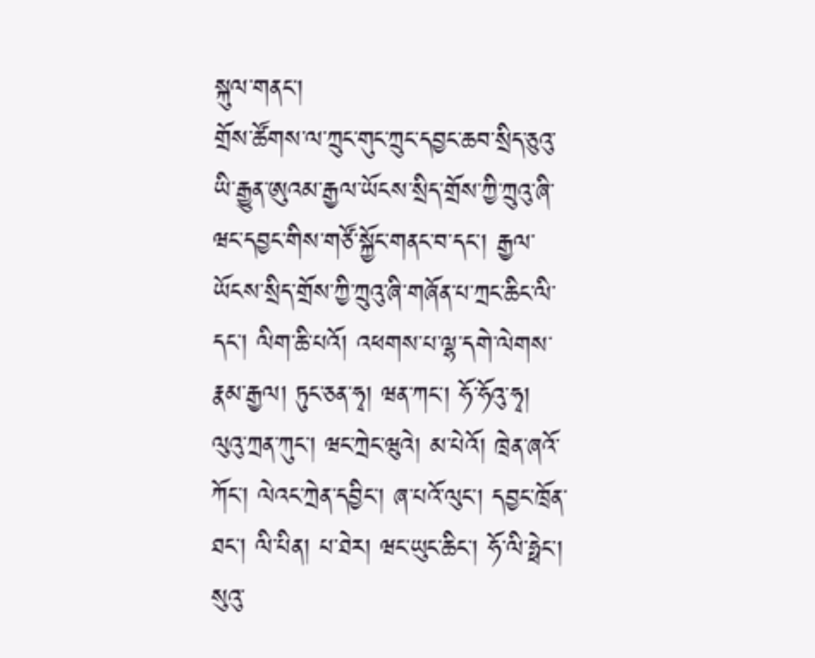སྐུལ་གནང་།
གྲོས་ཚོགས་ལ་ཀྲུང་གུང་ཀྲུང་དབྱང་ཆབ་སྲིད་ཅུའུ་ཡི་རྒྱུན་ཨུའམ་རྒྱལ་ཡོངས་སྲིད་གྲོས་ཀྱི་ཀྲུའུ་ཞི་ཝང་དབྱང་གིས་གཙོ་སྐྱོང་གནང་བ་དང་། རྒྱལ་ཡོངས་སྲིད་གྲོས་ཀྱི་ཀྲུའུ་ཞི་གཞོན་པ་ཀྲང་ཆིང་ལི་དང་། ལིག་ཆི་པའོ། འཕགས་པ་ལྷ་དགེ་ལེགས་རྣམ་རྒྱལ། ཏུང་ཅན་ཧྭ། ཝན་ཀང་། ཧོ་ཧོའུ་ཧྭ། ལུའུ་ཀྲན་ཀུང་། ཝང་ཀྲེང་ཝུའེ། མ་པེའོ། ཁྲེན་ཞའོ་ཀོང་། ལེའང་ཀྲེན་དབྱིང་། ཞ་པའོ་ལུང་། དབྱང་ཁྲོན་ཐང་། ལི་པིན། པ་ཐེར། ཝང་ཡུང་ཆིང་། ཧོ་ལི་ཧྥེང་། སུའུ་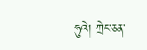ཧུའེ། ཀྲེང་ཅན་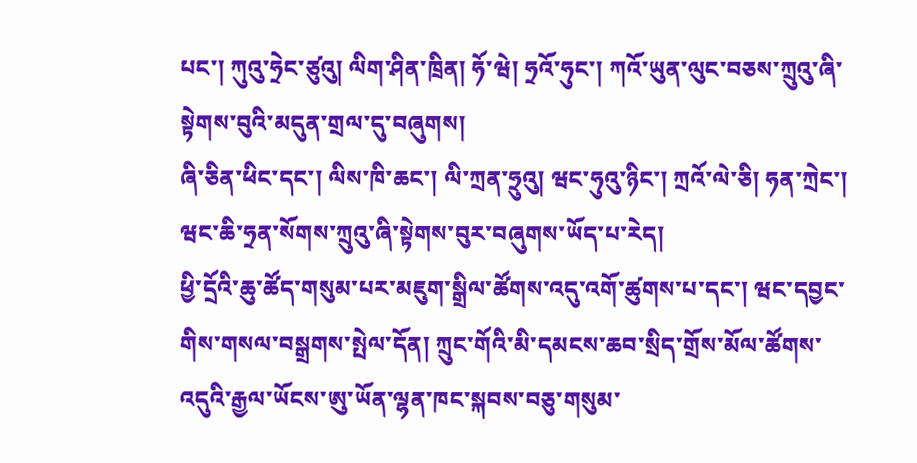པང་། ཀུའུ་ཧྲེང་ཙུའུ། ལིག་ཤིན་ཁྲིན། ཧོ་ཝེ། ཧྲའོ་ཧུང་། ཀའོ་ཡུན་ལུང་བཅས་ཀྲུའུ་ཞི་སྟེགས་བུའི་མདུན་གྲལ་དུ་བཞུགས།
ཞི་ཅིན་ཕིང་དང་། ལིས་ཁི་ཆང་། ལི་ཀྲན་ཧྲུའུ། ཝང་ཧུའུ་ཉིང་། ཀྲའོ་ལེ་ཅི། ཧན་ཀྲེང་། ཝང་ཆི་ཧྲན་སོགས་ཀྲུའུ་ཞི་སྟེགས་བུར་བཞུགས་ཡོད་པ་རེད།
ཕྱི་དྲོའི་ཆུ་ཚོད་གསུམ་པར་མཇུག་སྒྲིལ་ཚོགས་འདུ་འགོ་ཚུགས་པ་དང་། ཝང་དབྱང་གིས་གསལ་བསྒྲགས་སྤེལ་དོན། ཀྲུང་གོའི་མི་དམངས་ཆབ་སྲིད་གྲོས་མོལ་ཚོགས་འདུའི་རྒྱལ་ཡོངས་ཨུ་ཡོན་ལྷན་ཁང་སྐབས་བཅུ་གསུམ་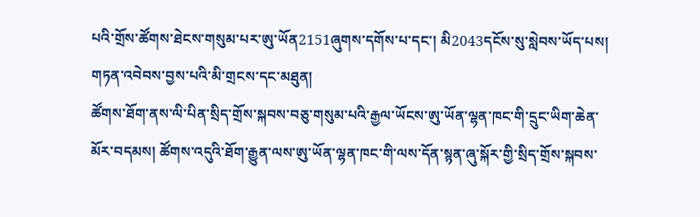པའི་གྲོས་ཚོགས་ཐེངས་གསུམ་པར་ཨུ་ཡོན2151ཞུགས་དགོས་པ་དང་། མི2043དངོས་སུ་སླེབས་ཡོད་པས། གཏན་འབེབས་བྱས་པའི་མི་གྲངས་དང་མཐུན།
ཚོགས་ཐོག་ནས་ལི་པིན་སྲིད་གྲོས་སྐབས་བཅུ་གསུམ་པའི་རྒྱལ་ཡོངས་ཨུ་ཡོན་ལྷན་ཁང་གི་དྲུང་ཡིག་ཆེན་མོར་བདམས། ཚོགས་འདུའི་ཐོག་རྒྱུན་ལས་ཨུ་ཡོན་ལྷན་ཁང་གི་ལས་དོན་སྙན་ཞུ་སྐོར་གྱི་སྲིད་གྲོས་སྐབས་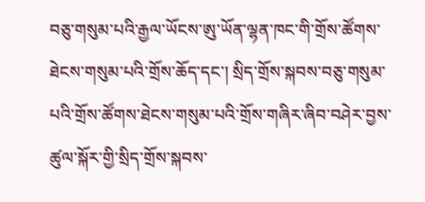བཅུ་གསུམ་པའི་རྒྱལ་ཡོངས་ཨུ་ཡོན་ལྷན་ཁང་གི་གྲོས་ཚོགས་ཐེངས་གསུམ་པའི་གྲོས་ཆོད་དང་། སྲིད་གྲོས་སྐབས་བཅུ་གསུམ་པའི་གྲོས་ཚོགས་ཐེངས་གསུམ་པའི་གྲོས་གཞིར་ཞིབ་བཤེར་བྱས་ཚུལ་སྐོར་གྱི་སྲིད་གྲོས་སྐབས་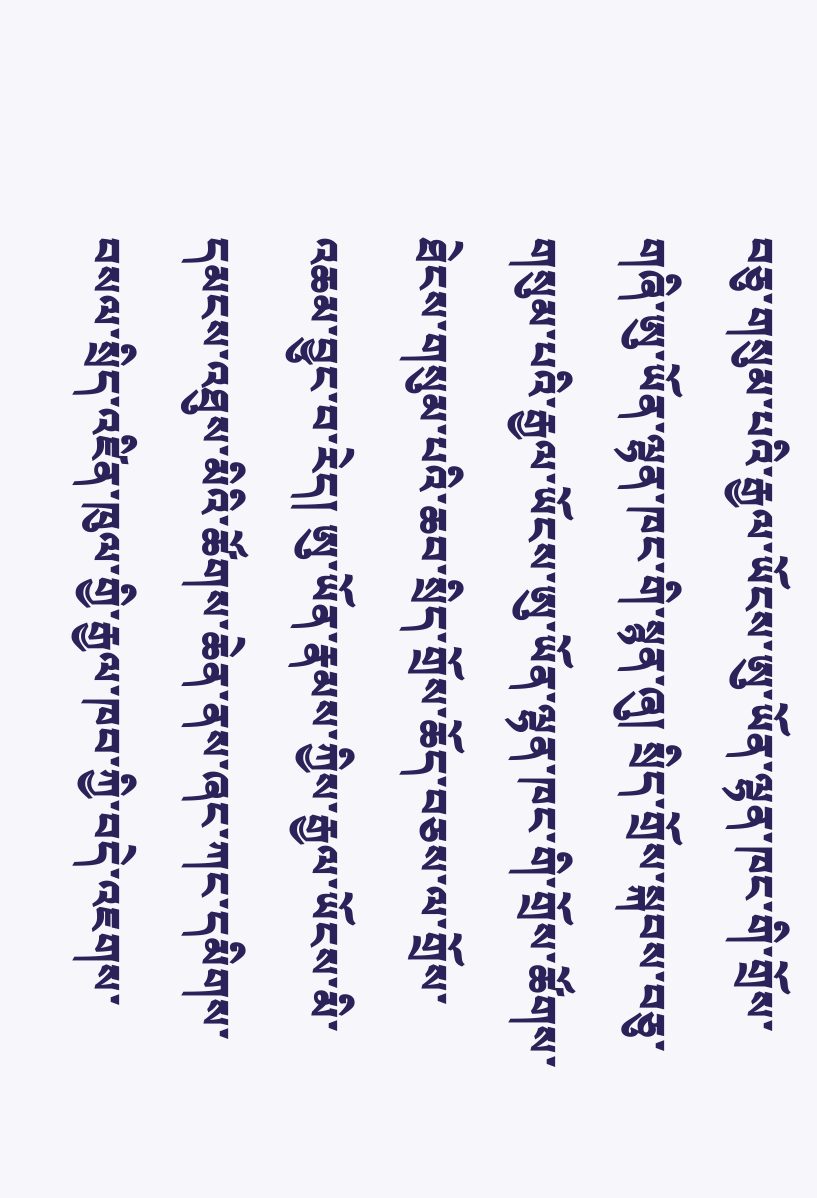བཅུ་གསུམ་པའི་རྒྱལ་ཡོངས་ཨུ་ཡོན་ལྷན་ཁང་གི་གྲོས་གཞི་ཨུ་ཡོན་ལྷན་ཁང་གི་སྙན་ཞུ། སྲིད་གྲོས་སྐབས་བཅུ་གསུམ་པའི་རྒྱལ་ཡོངས་ཨུ་ཡོན་ལྷན་ཁང་གི་གྲོས་ཚོགས་ཐེངས་གསུམ་པའི་ཆབ་སྲིད་གྲོས་ཆོད་བཅས་ལ་གྲོས་འཆམ་བྱུང་བ་རེད། ཨུ་ཡོན་རྣམས་ཀྱིས་རྒྱལ་ཡོངས་མི་དམངས་འཐུས་མིའི་ཚོགས་ཆེན་ནས་ཞང་ཀང་དམིགས་བསལ་སྲིད་འཛིན་ཁུལ་གྱི་རྒྱལ་ཁབ་ཀྱི་བདེ་འཇགས་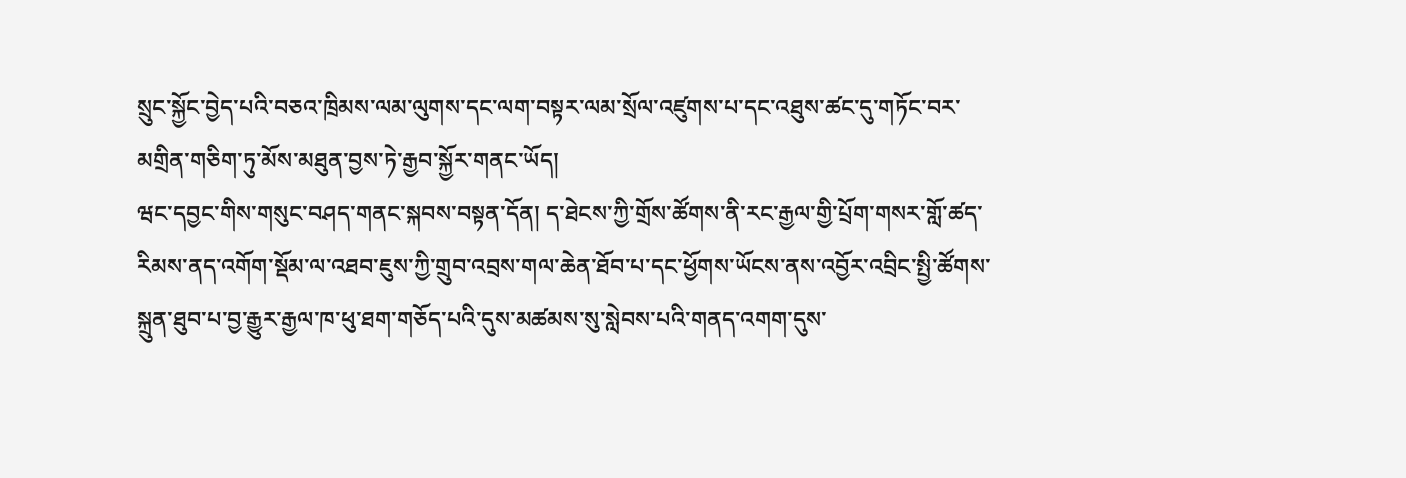སྲུང་སྐྱོང་བྱེད་པའི་བཅའ་ཁྲིམས་ལམ་ལུགས་དང་ལག་བསྟར་ལམ་སྲོལ་འཛུགས་པ་དང་འཐུས་ཚང་དུ་གཏོང་བར་མགྲིན་གཅིག་ཏུ་མོས་མཐུན་བྱས་ཏེ་རྒྱབ་སྐྱོར་གནང་ཡོད།
ཝང་དབྱང་གིས་གསུང་བཤད་གནང་སྐབས་བསྟན་དོན། ད་ཐེངས་ཀྱི་གྲོས་ཚོགས་ནི་རང་རྒྱལ་གྱི་པྲོག་གསར་གློ་ཚད་རིམས་ནད་འགོག་སྡོམ་ལ་འཐབ་ཇུས་ཀྱི་གྲུབ་འབྲས་གལ་ཆེན་ཐོབ་པ་དང་ཕྱོགས་ཡོངས་ནས་འབྱོར་འབྲིང་སྤྱི་ཚོགས་སྐྲུན་ཐུབ་པ་བྱ་རྒྱུར་རྒྱལ་ཁ་ཕུ་ཐག་གཅོད་པའི་དུས་མཚམས་སུ་སླེབས་པའི་གནད་འགག་དུས་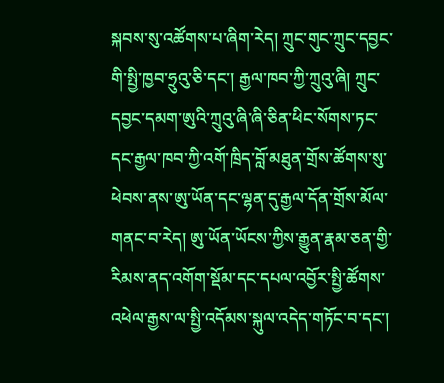སྐབས་སུ་འཚོགས་པ་ཞིག་རེད། ཀྲུང་གུང་ཀྲུང་དབྱང་གི་སྤྱི་ཁྱབ་ཧྲུའུ་ཅི་དང་། རྒྱལ་ཁབ་ཀྱི་ཀྲུའུ་ཞི། ཀྲུང་དབྱང་དམག་ཨུའི་ཀྲུའུ་ཞི་ཞི་ཅིན་ཕིང་སོགས་ཏང་དང་རྒྱལ་ཁབ་ཀྱི་འགོ་ཁྲིད་བློ་མཐུན་གྲོས་ཚོགས་སུ་ཕེབས་ནས་ཨུ་ཡོན་དང་ལྷན་དུ་རྒྱལ་དོན་གྲོས་མོལ་གནང་བ་རེད། ཨུ་ཡོན་ཡོངས་ཀྱིས་རྒྱུན་རྣམ་ཅན་གྱི་རིམས་ནད་འགོག་སྡོམ་དང་དཔལ་འབྱོར་སྤྱི་ཚོགས་འཕེལ་རྒྱས་ལ་སྤྱི་འདོམས་སྐུལ་འདེད་གཏོང་བ་དང་།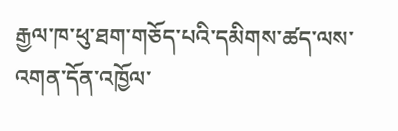རྒྱལ་ཁ་ཕུ་ཐག་གཅོད་པའི་དམིགས་ཚད་ལས་འགན་དོན་འཁྱོལ་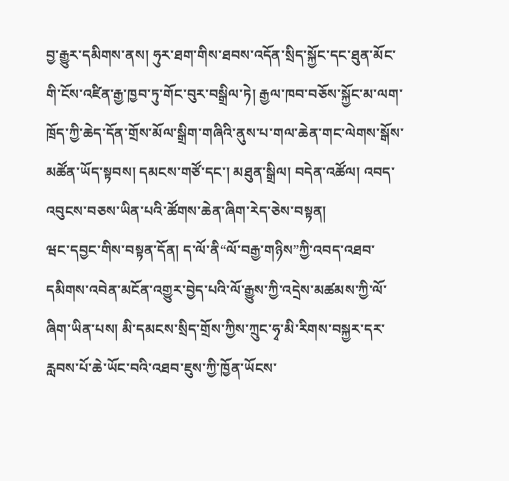བྱ་རྒྱུར་དམིགས་ནས། ཧུར་ཐག་གིས་ཐབས་འདོན་སྲིད་སྐྱོང་དང་ཐུན་མོང་གི་ངོས་འཛིན་རྒྱ་ཁྱབ་ཏུ་གོང་བུར་བསྒྲིལ་ཏེ། རྒྱལ་ཁབ་བཅོས་སྐྱོང་མ་ལག་ཁྲོད་ཀྱི་ཆེད་དོན་གྲོས་མོལ་སྒྲིག་གཞིའི་ནུས་པ་གལ་ཆེན་གང་ལེགས་སྒོས་མཚོན་ཡོད་སྟབས། དམངས་གཙོ་དང་། མཐུན་སྒྲིལ། བདེན་འཚོལ། འབད་འབུངས་བཅས་ཡིན་པའི་ཚོགས་ཆེན་ཞིག་རེད་ཅེས་བསྟན།
ཝང་དབྱང་གིས་བསྟན་དོན། ད་ལོ་ནི“ལོ་བརྒྱ་གཉིས”ཀྱི་འབད་འཐབ་དམིགས་འབེན་མངོན་འགྱུར་བྱེད་པའི་ལོ་རྒྱུས་ཀྱི་འདྲེས་མཚམས་ཀྱི་ལོ་ཞིག་ཡིན་པས། མི་དམངས་སྲིད་གྲོས་ཀྱིས་ཀྲུང་ཧྭ་མི་རིགས་བསྐྱར་དར་རླབས་པོ་ཆེ་ཡོང་བའི་འཐབ་ཇུས་ཀྱི་ཁྱོན་ཡོངས་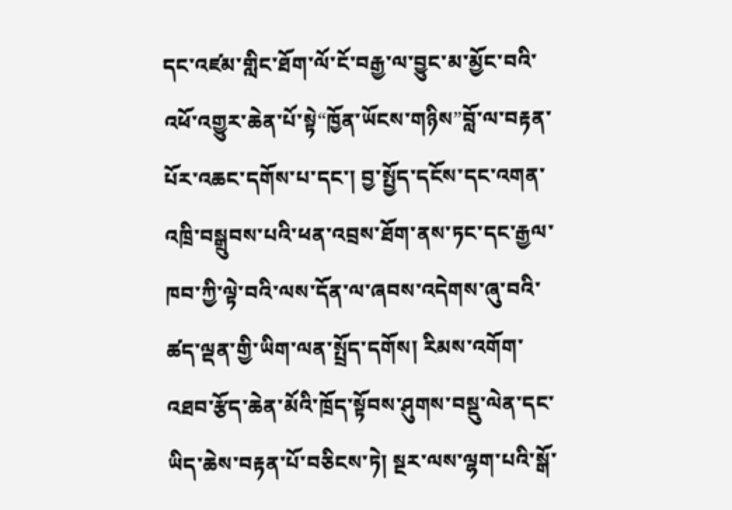དང་འཛམ་གླིང་ཐོག་ལོ་ངོ་བརྒྱ་ལ་བྱུང་མ་མྱོང་བའི་འཕོ་འགྱུར་ཆེན་པོ་སྟེ“ཁྱོན་ཡོངས་གཉིས”བློ་ལ་བརྟན་པོར་འཆང་དགོས་པ་དང་། བྱ་སྤྱོད་དངོས་དང་འགན་འཁྲི་བསྒྲུབས་པའི་ཕན་འབྲས་ཐོག་ནས་ཏང་དང་རྒྱལ་ཁབ་ཀྱི་ལྟེ་བའི་ལས་དོན་ལ་ཞབས་འདེགས་ཞུ་བའི་ཚད་ལྡན་གྱི་ཡིག་ལན་སྤྲོད་དགོས། རིམས་འགོག་འཐབ་རྩོད་ཆེན་མོའི་ཁྲོད་སྟོབས་ཤུགས་བསྡུ་ལེན་དང་ཡིད་ཆེས་བརྟན་པོ་བཅིངས་ཏེ། སྔར་ལས་ལྷག་པའི་སྒོ་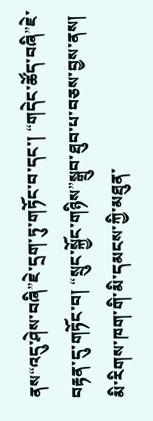ནས“འདུ་ཤེས་བཞི”ཇེ་དྲག་ཏུ་གཏོང་བ་དང་། “གདེང་ཚོད་བཞི”ཇེ་བརྟན་དུ་གཏོང་བ། “སྲུང་སྐྱོང་གཉིས”སྒྲུབ་ཐུབ་པ་བཅས་བྱས་ནས། མི་རིགས་ཁག་གི་མི་དམངས་ཀྱི་མཐུན་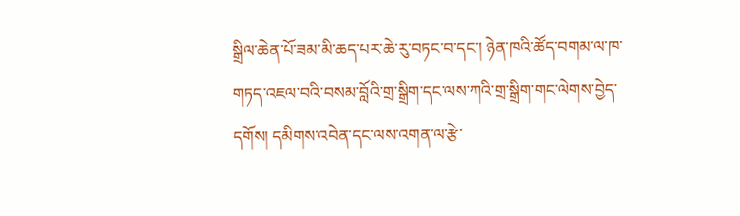སྒྲིལ་ཆེན་པོ་ཟམ་མི་ཆད་པར་ཆེ་རུ་བཏང་བ་དང་། ཉེན་ཁའི་ཚོད་བགམ་ལ་ཁ་གཏད་འཇལ་བའི་བསམ་བློའི་གྲ་སྒྲིག་དང་ལས་ཀའི་གྲ་སྒྲིག་གང་ལེགས་བྱེད་དགོས། དམིགས་འབེན་དང་ལས་འགན་ལ་རྩེ་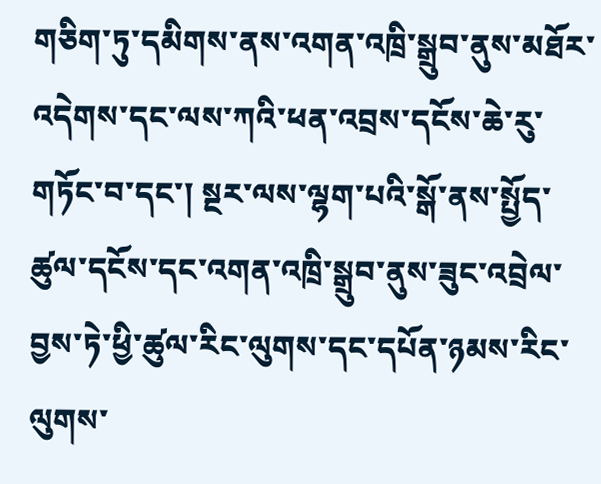གཅིག་ཏུ་དམིགས་ནས་འགན་འཁྲི་སྒྲུབ་ནུས་མཐོར་འདེགས་དང་ལས་ཀའི་ཕན་འབྲས་དངོས་ཆེ་རུ་གཏོང་བ་དང་། སྔར་ལས་ལྷག་པའི་སྒོ་ནས་སྤྱོད་ཚུལ་དངོས་དང་འགན་འཁྲི་སྒྲུབ་ནུས་ཟུང་འབྲེལ་བྱས་ཏེ་ཕྱི་ཚུལ་རིང་ལུགས་དང་དཔོན་ཉམས་རིང་ལུགས་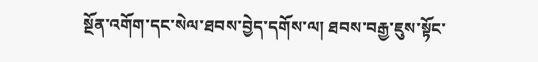སྔོན་འགོག་དང་སེལ་ཐབས་བྱེད་དགོས་ལ། ཐབས་བརྒྱ་ཇུས་སྟོང་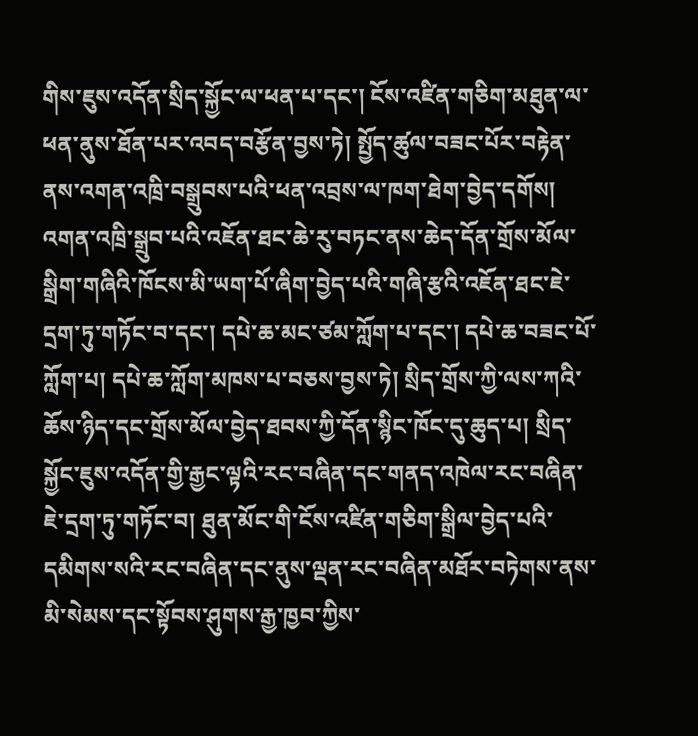གིས་ཇུས་འདོན་སྲིད་སྐྱོང་ལ་ཕན་པ་དང་། ངོས་འཛིན་གཅིག་མཐུན་ལ་ཕན་ནུས་ཐོན་པར་འབད་བརྩོན་བྱས་ཏེ། སྤྱོད་ཚུལ་བཟང་པོར་བརྟེན་ནས་འགན་འཁྲི་བསྒྲུབས་པའི་ཕན་འབྲས་ལ་ཁག་ཐེག་བྱེད་དགོས། འགན་འཁྲི་སྒྲུབ་པའི་འཇོན་ཐང་ཆེ་རུ་བཏང་ནས་ཆེད་དོན་གྲོས་མོལ་སྒྲིག་གཞིའི་ཁོངས་མི་ཡག་པོ་ཞིག་བྱེད་པའི་གཞི་རྩའི་འཇོན་ཐང་ཇེ་དྲག་ཏུ་གཏོང་བ་དང་། དཔེ་ཆ་མང་ཙམ་ཀློག་པ་དང་། དཔེ་ཆ་བཟང་པོ་ཀློག་པ། དཔེ་ཆ་ཀློག་མཁས་པ་བཅས་བྱས་ཏེ། སྲིད་གྲོས་ཀྱི་ལས་ཀའི་ཆོས་ཉིད་དང་གྲོས་མོལ་བྱེད་ཐབས་ཀྱི་དོན་སྙིང་ཁོང་དུ་ཆུད་པ། སྲིད་སྐྱོང་ཇུས་འདོན་གྱི་རྒྱང་ལྟའི་རང་བཞིན་དང་གནད་འཁེལ་རང་བཞིན་ཇེ་དྲག་ཏུ་གཏོང་བ། ཐུན་མོང་གི་ངོས་འཛིན་གཅིག་སྒྲིལ་བྱེད་པའི་དམིགས་སའི་རང་བཞིན་དང་ནུས་ལྡན་རང་བཞིན་མཐོར་བཏེགས་ནས་མི་སེམས་དང་སྟོབས་ཤུགས་རྒྱ་ཁྱབ་ཀྱིས་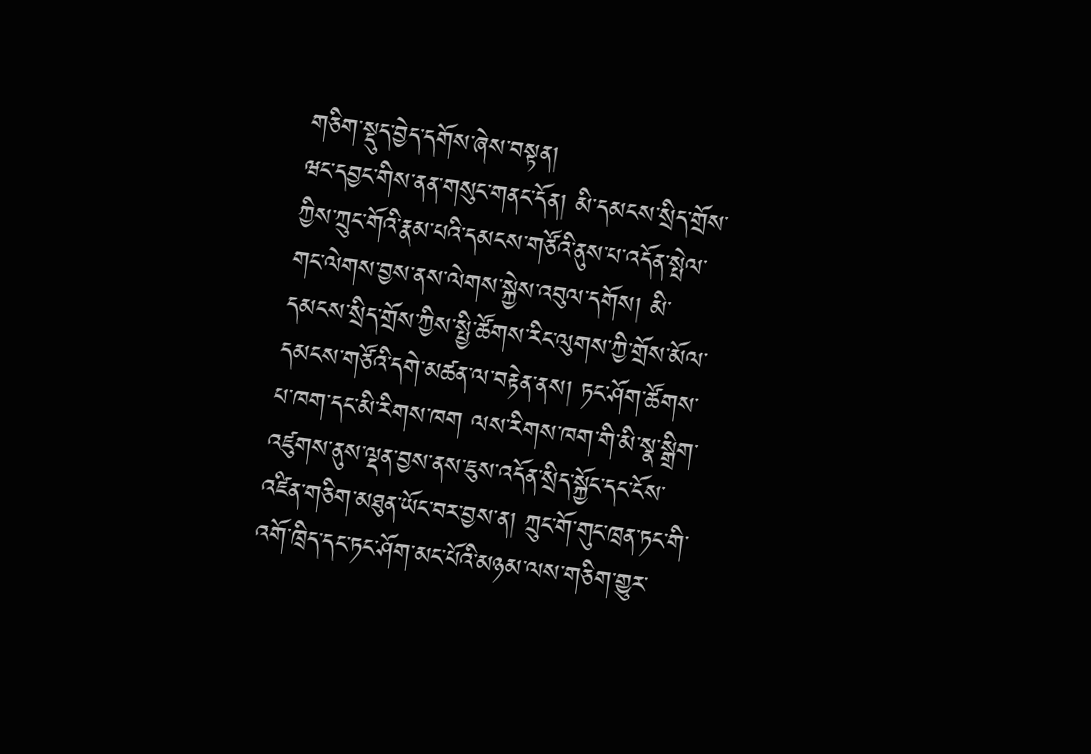གཅིག་སྡུད་བྱེད་དགོས་ཞེས་བསྟན།
ཝང་དབྱང་གིས་ནན་གསུང་གནང་དོན། མི་དམངས་སྲིད་གྲོས་ཀྱིས་ཀྲུང་གོའི་རྣམ་པའི་དམངས་གཙོའི་ནུས་པ་འདོན་སྤེལ་གང་ལེགས་བྱས་ནས་ལེགས་སྐྱེས་འབུལ་དགོས། མི་དམངས་སྲིད་གྲོས་ཀྱིས་སྤྱི་ཚོགས་རིང་ལུགས་ཀྱི་གྲོས་མོལ་དམངས་གཙོའི་དགེ་མཚན་ལ་བརྟེན་ནས། ཏང་ཤོག་ཚོགས་པ་ཁག་དང་མི་རིགས་ཁག ལས་རིགས་ཁག་གི་མི་སྣ་སྒྲིག་འཛུགས་ནུས་ལྡན་བྱས་ནས་ཇུས་འདོན་སྲིད་སྐྱོང་དང་ངོས་འཛིན་གཅིག་མཐུན་ཡོང་བར་བྱས་ན། ཀྲུང་གོ་གུང་ཁྲན་ཏང་གི་འགོ་ཁྲིད་དང་ཏང་ཤོག་མང་པོའི་མཉམ་ལས་གཅིག་གྱུར་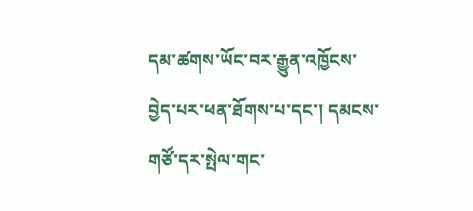དམ་ཚགས་ཡོང་བར་རྒྱུན་འཁྱོངས་བྱེད་པར་ཕན་ཐོགས་པ་དང་། དམངས་གཙོ་དར་སྤེལ་གང་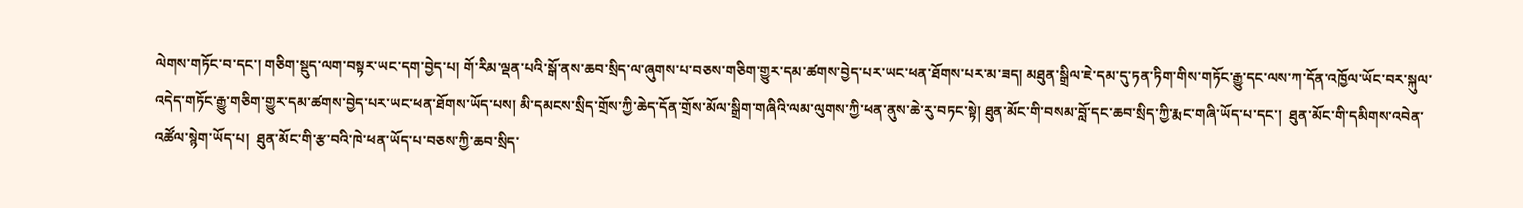ལེགས་གཏོང་བ་དང་། གཅིག་སྡུད་ལག་བསྟར་ཡང་དག་བྱེད་པ། གོ་རིམ་ལྡན་པའི་སྒོ་ནས་ཆབ་སྲིད་ལ་ཞུགས་པ་བཅས་གཅིག་གྱུར་དམ་ཚགས་བྱེད་པར་ཡང་ཕན་ཐོགས་པར་མ་ཟད། མཐུན་སྒྲིལ་ཇེ་དམ་དུ་ཏན་ཏིག་གིས་གཏོང་རྒྱུ་དང་ལས་ཀ་དོན་འཁྱོལ་ཡོང་བར་སྐུལ་འདེད་གཏོང་རྒྱུ་གཅིག་གྱུར་དམ་ཚགས་བྱེད་པར་ཡང་ཕན་ཐོགས་ཡོད་པས། མི་དམངས་སྲིད་གྲོས་ཀྱི་ཆེད་དོན་གྲོས་མོལ་སྒྲིག་གཞིའི་ལམ་ལུགས་ཀྱི་ཕན་ནུས་ཆེ་རུ་བཏང་སྟེ། ཐུན་མོང་གི་བསམ་བློ་དང་ཆབ་སྲིད་ཀྱི་རྨང་གཞི་ཡོད་པ་དང་།  ཐུན་མོང་གི་དམིགས་འབེན་འཚོལ་སྙེག་ཡོད་པ།  ཐུན་མོང་གི་རྩ་བའི་ཁེ་ཕན་ཡོད་པ་བཅས་ཀྱི་ཆབ་སྲིད་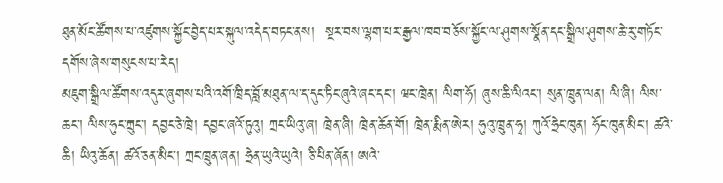ཐུན་མོང་ཚོགས་པ་འཛུགས་སྐྱོང་བྱེད་པར་སྐུལ་འདེད་བཏང་ནས།  སྔར་བས་ལྷག་པར་རྒྱལ་ཁབ་བཅོས་སྐྱོང་ལ་ཤུགས་སྣོན་དང་སྒྲིལ་ཤུགས་ཆེ་རུ་གཏོང་དགོས་ཞེས་གསུངས་པ་རེད།
མཇུག་སྒྲིལ་ཚོགས་འདུར་ཞུགས་པའི་འགོ་ཁྲིད་བློ་མཐུན་ལ་ད་དུང་ཏིང་ཞུའེ་ཞང་དང་། ཝང་ཁྲེན། ལིག་ཧོ། ཞུས་ཆི་ལིའང་། སུན་ཁྲུན་ལན། ལི་ཞི། ལིས་ཆང་། ལིས་ཧུང་ཀྲུང་། དབྱང་ཅེ་ཁྲེ། དབྱང་ཞའོ་ཏུའུ། ཀྲང་ཡིའུ་ཞ། ཁྲེན་ཞི། ཁྲེན་ཆོན་གོ། ཁྲེན་རྨིན་ཨེར། ཧུའུ་ཁྲུན་ཧྭ། ཀུའོ་ཧྲེང་ཁུན། ཧོང་ཁུན་མིང་། ཚའེ་ཆི། ཡིའུ་ཆོན། ཚའོ་ཅན་མིང་། ཀྲང་ཁྲུན་ཞན། ཧྲེན་ཡུའེ་ཡུའེ། ཅི་པིན་ཞོན། ཨའེ་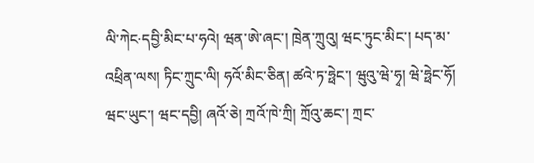ལི་ཀེང·དབྱི་མིང་པ་ཧའེ། ཝན་ཨེ་ཞང་། ཁྲེན་ཀྲུའུ། ཝང་ཏུང་མིང་། པད་མ་འཕྲིན་ལས། ཏིང་ཀྲུང་ལི། ཧའོ་མིང་ཅིན། ཚའེ་ཏ་ཧྥེང་། ཝུའུ་ཝེ་ཧྭ། ཝེ་ཧྥེང་ཧོ། ཝང་ཡུང་། ཝང་དབྱི། ཞའོ་ཅེ། ཀྲའོ་ཁེ་ཀྲི། ཀྲོའུ་ཆང་། ཀྲང་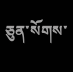ཅུན་སོགས་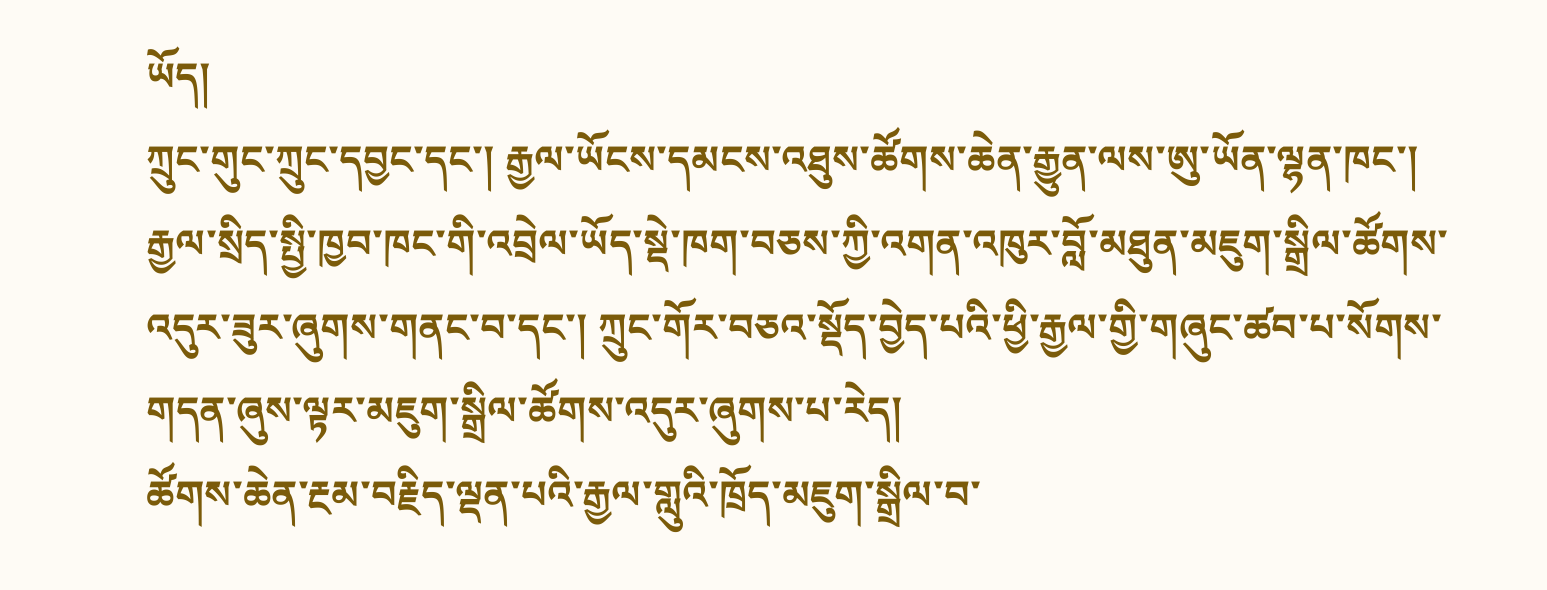ཡོད།
ཀྲུང་གུང་ཀྲུང་དབྱང་དང་། རྒྱལ་ཡོངས་དམངས་འཐུས་ཚོགས་ཆེན་རྒྱུན་ལས་ཨུ་ཡོན་ལྷན་ཁང་། རྒྱལ་སྲིད་སྤྱི་ཁྱབ་ཁང་གི་འབྲེལ་ཡོད་སྡེ་ཁག་བཅས་ཀྱི་འགན་འཁུར་བློ་མཐུན་མཇུག་སྒྲིལ་ཚོགས་འདུར་ཟུར་ཞུགས་གནང་བ་དང་། ཀྲུང་གོར་བཅའ་སྡོད་བྱེད་པའི་ཕྱི་རྒྱལ་གྱི་གཞུང་ཚབ་པ་སོགས་གདན་ཞུས་ལྟར་མཇུག་སྒྲིལ་ཚོགས་འདུར་ཞུགས་པ་རེད།
ཚོགས་ཆེན་རྔམ་བརྗིད་ལྡན་པའི་རྒྱལ་གླུའི་ཁྲོད་མཇུག་སྒྲིལ་བ་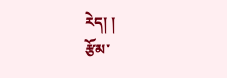རེད། །
རྩོམ་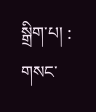སྒྲིག་པ། : གསང་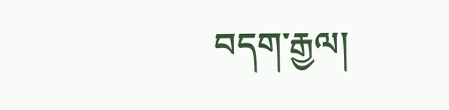བདག་རྒྱལ།